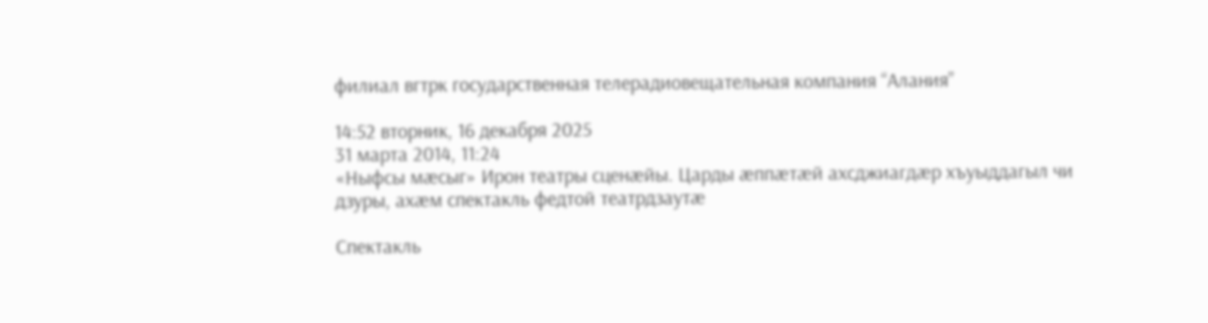филиал вгтрк государственная телерадиовещательная компания “Алания”

14:52 вторник, 16 декабря 2025
31 марта 2014, 11:24
«Ныфсы мæсыг» Ирон театры сценæйы. Царды æппæтæй ахсджиагдæр хъуыддагыл чи дзуры, ахæм спектакль федтой театрдзаутæ

Спектакль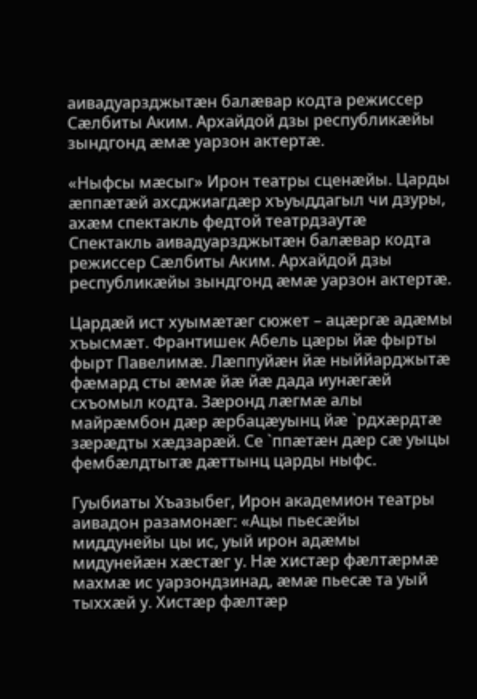аивадуарзджытæн балæвар кодта режиссер Сæлбиты Аким. Архайдой дзы республикæйы зындгонд æмæ уарзон актертæ.

«Ныфсы мæсыг» Ирон театры сценæйы. Царды æппæтæй ахсджиагдæр хъуыддагыл чи дзуры, ахæм спектакль федтой театрдзаутæ
Спектакль аивадуарзджытæн балæвар кодта режиссер Сæлбиты Аким. Архайдой дзы республикæйы зындгонд æмæ уарзон актертæ.

Цардæй ист хуымæтæг сюжет – ацæргæ адæмы хъысмæт. Франтишек Абель цæры йæ фырты фырт Павелимæ. Лæппуйæн йæ ныййарджытæ фæмард сты æмæ йæ йæ дада иунæгæй схъомыл кодта. Зæронд лæгмæ алы майрæмбон дæр æрбацæуынц йæ `рдхæрдтæ зæрæдты хæдзарæй. Се `ппæтæн дæр сæ уыцы фембæлдтытæ дæттынц царды ныфс.

Гуыбиаты Хъазыбег, Ирон академион театры аивадон разамонæг: «Ацы пьесæйы миддунейы цы ис, уый ирон адæмы мидунейæн хæстæг у. Нæ хистæр фæлтæрмæ махмæ ис уарзондзинад, æмæ пьесæ та уый тыххæй у. Хистæр фæлтæр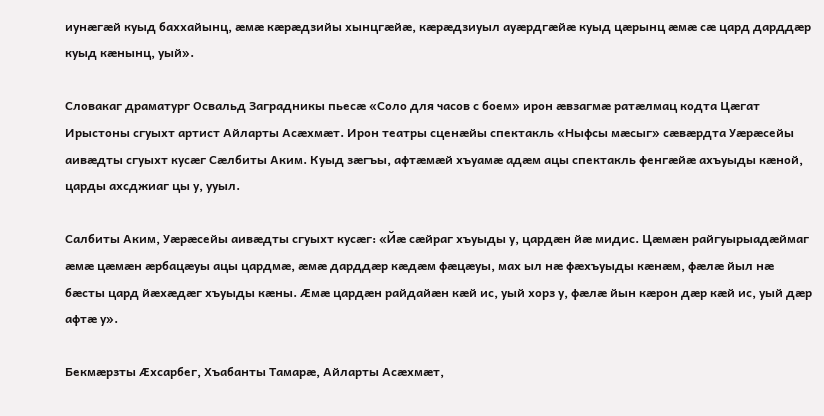иунæгæй куыд баххайынц, æмæ кæрæдзийы хынцгæйæ, кæрæдзиуыл ауæрдгæйæ куыд цæрынц æмæ сæ цард дарддæр куыд кæнынц, уый».

Словакаг драматург Освальд Заградникы пьесæ «Соло для часов с боем» ирон æвзагмæ ратæлмац кодта Цæгат Ирыстоны сгуыхт артист Айларты Асæхмæт. Ирон театры сценæйы спектакль «Ныфсы мæсыг» сæвæрдта Уæрæсейы аивæдты сгуыхт кусæг Сæлбиты Аким. Куыд зæгъы, афтæмæй хъуамæ адæм ацы спектакль фенгæйæ ахъуыды кæной, царды ахсджиаг цы у, ууыл.

Салбиты Аким, Уæрæсейы аивæдты сгуыхт кусæг: «Йæ сæйраг хъуыды у, цардæн йæ мидис. Цæмæн райгуырыадæймаг æмæ цæмæн æрбацæуы ацы цардмæ, æмæ дарддæр кæдæм фæцæуы, мах ыл нæ фæхъуыды кæнæм, фæлæ йыл нæ бæсты цард йæхæдæг хъуыды кæны. Æмæ цардæн райдайæн кæй ис, уый хорз у, фæлæ йын кæрон дæр кæй ис, уый дæр афтæ у».

Бекмæрзты Æхсарбег, Хъабанты Тамарæ, Айларты Асæхмæт,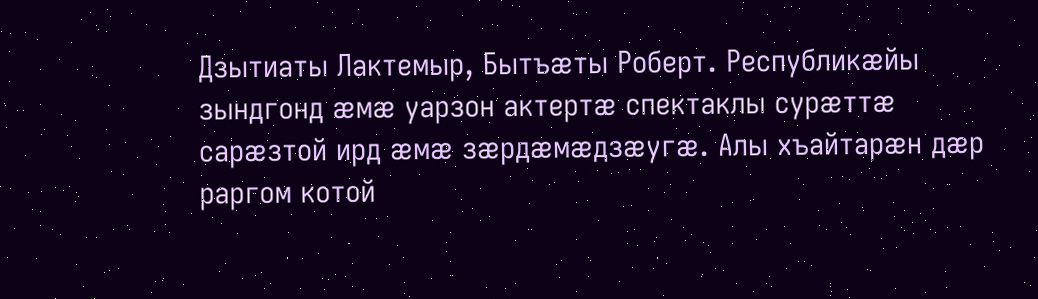Дзытиаты Лактемыр, Бытъæты Роберт. Республикæйы зындгонд æмæ уарзон актертæ спектаклы сурæттæ сарæзтой ирд æмæ зæрдæмæдзæугæ. Алы хъайтарæн дæр раргом котой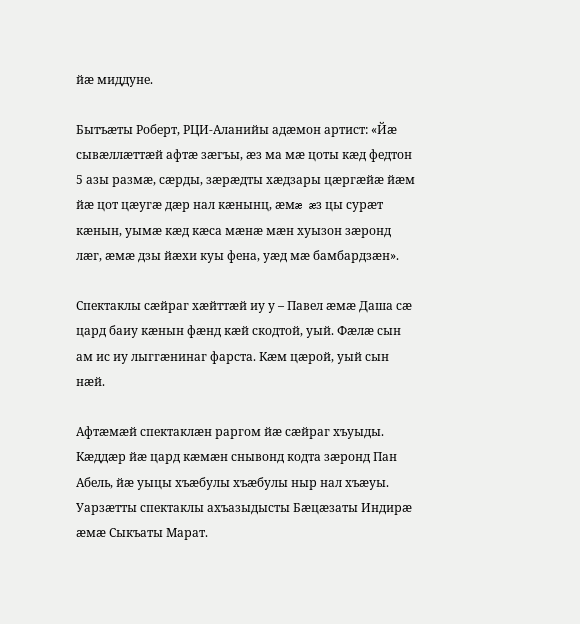йæ миддуне.

Бытъæты Роберт, РЦИ-Аланийы адæмон артист: «Йæ сывæллæттæй афтæ зæгъы, æз ма мæ цоты кæд федтон 5 азы размæ, сæрды, зæрæдты хæдзары цæргæйæ йæм йæ цот цæугæ дæр нал кæнынц, æмæ æз цы сурæт кæнын, уымæ кæд кæса мæнæ мæн хуызон зæронд лæг, æмæ дзы йæхи куы фена, уæд мæ бамбардзæн».

Спектаклы сæйраг хæйттæй иу у – Павел æмæ Даша сæ цард баиу кæнын фæнд кæй скодтой, уый. Фæлæ сын ам ис иу лыггæнинаг фарста. Кæм цæрой, уый сын нæй.

Афтæмæй спектаклæн раргом йæ сæйраг хъуыды. Кæддæр йæ цард кæмæн снывонд кодта зæронд Пан Абель, йæ уыцы хъæбулы хъæбулы ныр нал хъæуы. Уарзæтты спектаклы ахъазыдысты Бæцæзаты Индирæ æмæ Сыкъаты Марат.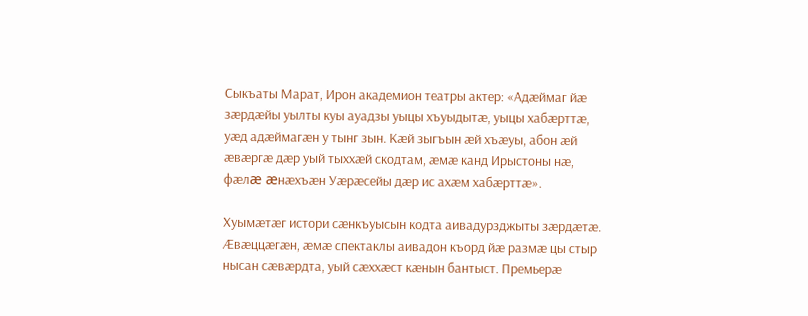Сыкъаты Марат, Ирон академион театры актер: «Адæймаг йæ зæрдæйы уылты куы ауадзы уыцы хъуыдытæ, уыцы хабæрттæ, уæд адæймагæн у тынг зын. Кæй зыгъын æй хъæуы, абон æй æвæргæ дæр уый тыххæй скодтам, æмæ канд Ирыстоны нæ, фæлæ æнæхъæн Уæрæсейы дæр ис ахæм хабæрттæ».

Хуымæтæг истори сæнкъуысын кодта аивадурзджыты зæрдæтæ. Æвæццæгæн, æмæ спектаклы аивадон къорд йæ размæ цы стыр нысан сæвæрдта, уый сæххæст кæнын бантыст. Премьерæ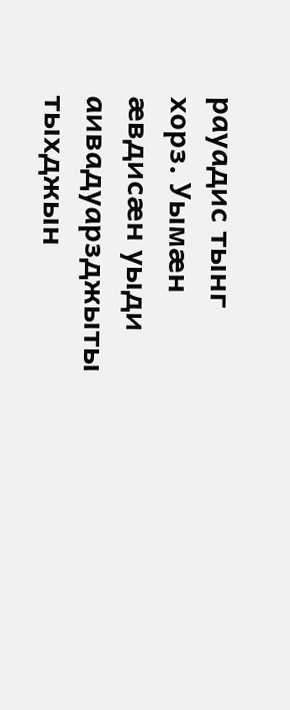рауадис тынг хорз. Уымæн æвдисæн уыди аивадуарзджыты тыхджын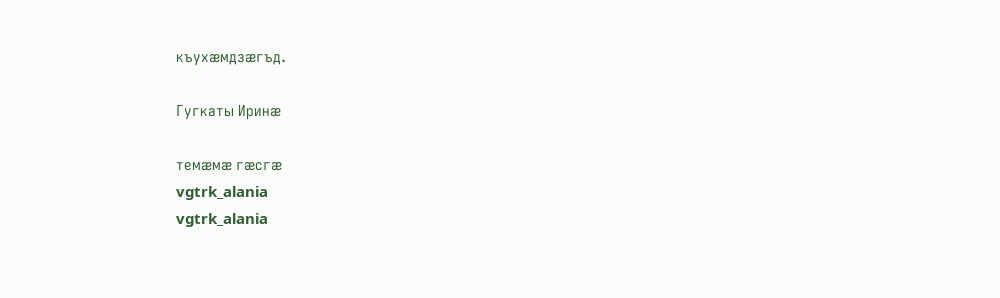къухæмдзæгъд.

Гугкаты Иринæ

темæмæ гæсгæ
vgtrk_alania
vgtrk_alania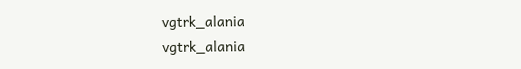vgtrk_alania
vgtrk_alania